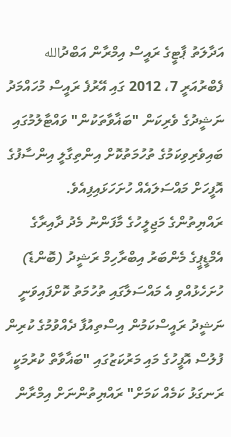އަދާލަތު ޕާޓީގެ ރައީސް އިމްރާން އަބްދުالله ފެބްރުއަރީ 7، 2012 ގައި އޭރުފެ ރައީސް މުހައްމަދު ނަޝީދުގެ ވެރިކަން "ބަޣާވާތަކުން" ވައްޓާލުމުގައި ބައިވެރިވިކަމުގެ ތުހުމަތުކޮށް އިންތިގާލީ އިންސާފުގެ އޮފީހަށް މައްސަލައެއް ހުށަހަޅައިފިއެވެ.
ރައްޔިތުންގެ މަޖިލީހުގެ މާފަންނު މެދު ދާއިރާގެ އެމްޑީޕީގެ މެންބަރު އިބްރާހިމް ރަޝީދު (ބޮންޑެ) ހުށަހެޅުއްވި އެ މައްސަލާގައި ތުހުމަތު ކޮށްފައިވަނީ ނަޝީދު ރައީސްކަމުން އިސްތިއުފާ ދެއްވުމުގެ ކުރިން ފުލުސް އޮފީހުގެ މައި މަރުކަޒުގައި "ބަޣާވާތް ކުރުމަކީ ރަނގަޅު ކަމެއް ކަމަށް" ރައްޔިތުންނަށް އިމްރާން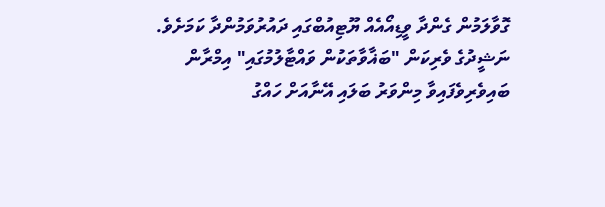ގޮވާލަމުން ގެންދާ ވީޑިއޯއެއް ޔޫޓިއުބްގައި ދައުރުވަމުންދާ ކަމަށެވެ.
ނަޝީދުގެ ވެރިކަން "ބަޣާވާތަކުން ވައްޓާލުމުގައި" އިމްރާން ބައިވެރިވެފައިވާ މިންވަރު ބަލައި އޭނާއަށް ހައްގު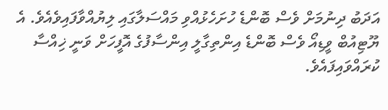އަދަބު ދިނުމަށް ވެސް ބޮންޑެ ހުށަހެޅުއްވި މައްސަލާގައި ލިޔުއްވާފައިވެއެވެ. އެ ޔޫޓިއުބް ވީޑިއޯ ވެސް ބޮންޑެ އިންތިގާލީ އިންސާފުގެ އޮފީހަށް ވަނީ ޚިއްސާ ކުރައްވައިފައެވެ.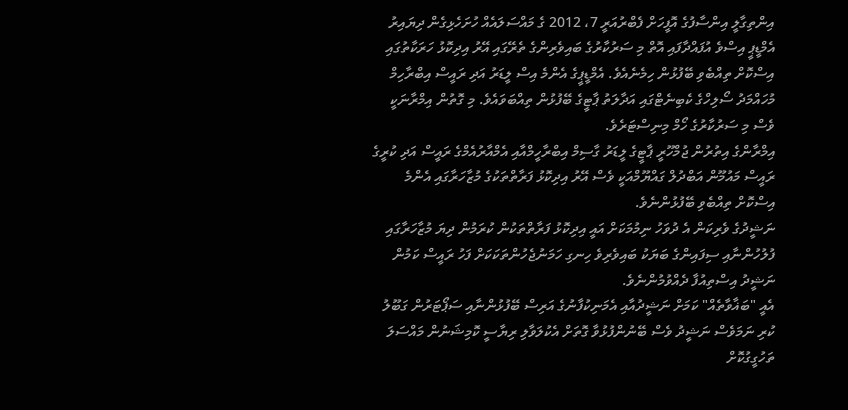އިންތިގާލީ އިންސާފުގެ އޮފީހަށް ފެބްރުއަރީ 7، 2012 ގެ މައްސަލައެއް ހުށަހެޅިގެން ދިޔައިރު އެމްޑީޕީ އިސްވެ އުފައްދާފައި އޮތް މި ސަރުކާރުގެ ބައިވެރިންގެ ތެރޭގައި އޭރު އިދިކޮޅު ހަރަކާތުގައި އިސްކޮށް ތިއްބެވި ބޭފުޅުން ހިމެނެއެވެ. އެމްޑީޕީގެ އެންމެ އިސް ލީޑަރު އަދި ރައީސް އިބްރާހިމް މުހައްމަދު ސޯލިހްގެ ކެބިނެޓްގައި އަދާލަތު ޕާޓީގެ ބޭފުޅުން ތިއްބަވައެވެ. މި ގޮތުން އިމްރާނަކީ ވެސް މި ސަރުކާރުގެ ހޯމް މިނިސްޓަރެވެ.
އިމްރާންގެ އިތުރުން ޖުމްހޫރީ ޕާޓީގެ ލީޑަރު ގާސިމް އިބްރާހީމްއާއި އެމްއާރުއެމްގެ ރައީސް އަދި ކުރީގެ ރައީސް މައުމޫން އަބްދުލް ގައްޔޫމްއަކީ ވެސް އޭރު އިދިކޮޅު ފަރާތްތަކުގެ މުޒާހަރާގައި އެންމެ އިސްކޮށް ތިއްބެވި ބޭފުޅުންނެވެ.
ނަޝީދުގެ ވެރިކަން އެ ދުވަހު ނިމުމަކަށް އައީ އިދިކޮޅު ފަރާތްތަކުން ކުރަމުން ދިޔަ މުޒާހަރާގައި ފުލުހުންނާއި ސިފައިންގެ ބަޔަކު ބައިވެރިވެ ހިނގި ހަމަނުޖެހުންތަކަކަށް ފަހު ރައީސް ކަމުން ނަޝީދު އިސްތިއުފާ ދެއްވުމުންނެވެ.
އެއީ "ބަޣާވާތެއް" ކަމަށް ނަޝީދުއާއި އެމަނިކުފާނުގެ އަރިސް ބޭފުޅުންނާއި ސަޕޯޓަރުން ގަބޫލު ކުރި ނަމަވެސް ނަޝީދު ވެސް ބޭނުންފުޅުވާ ގޮތަށް އެކުލަވާލި ރިޔާސީ ކޮމިޝަނުން މައްސަލަ ތަހުގީގުކޮށް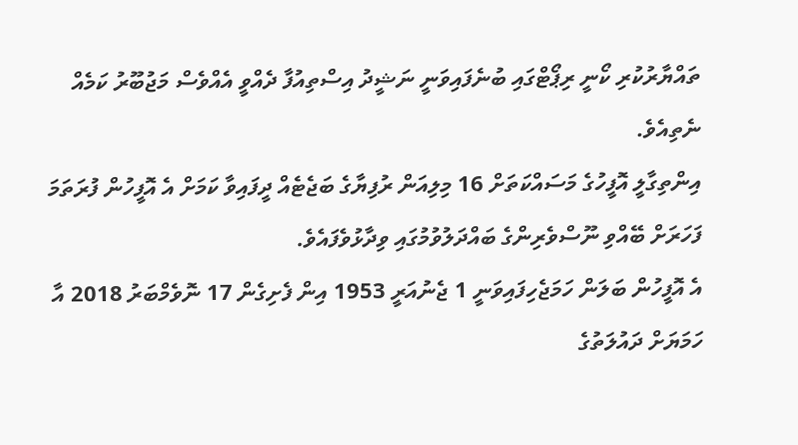ތައްޔާރުކުރި ކޯނީ ރިޕޯޓްގައި ބުނެފައިވަނީ ނަޝީދު އިސްތިއުފާ ދެއްވީ އެއްވެސް މަޖުބޫރު ކަމެއް ނެތިއެވެ.
އިންތިގާލީ އޮފީހުގެ މަސައްކަތަށް 16 މިލިއަން ރުފިޔާގެ ބަޖެޓެއް ދީފައިވާ ކަމަށް އެ އޮފީހުން ފުރަތަމަ ފަހަރަށް ބޭއްވި ނޫސްވެރިންގެ ބައްދަލުވުމުގައި ވިދާޅުވެފައެވެ.
އެ އޮފީހުން ބަލަން ހަމަޖެހިފައިވަނީ 1 ޖެނުއަރީ 1953 އިން ފެށިގެން 17 ނޮވެމްބަރު 2018 އާ ހަމަޔަށް ދައުލަތުގެ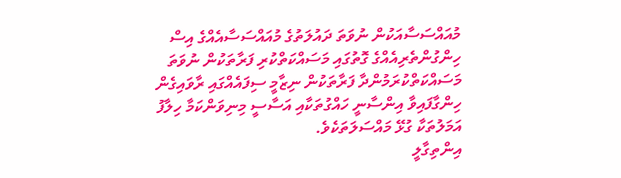މުއައްސަސާއަކުން ނުވަތަ ދައުލަތުގެ މުއައްސަސާއެއްގެ އިސް ހިންގުންތެރިއެއްގެ ގޮތުގައި މަސައްކަތްކުރި ފަރާތަކުން ނުވަތަ މަސައްކަތްކުރަމުންދާ ފަރާތަކުން ނިޒާމީ ސިފައެއްގައި ރާވައިގެން ހިންގާފައިވާ އިންސާނީ ހައްގުތަކާއި އަސާސީ މިނިވަންކަމާ ހިލާފު އަމަލުތަކާ ގުޅޭ މައްސަލަތަކެވެ.
އިންތިގާލީ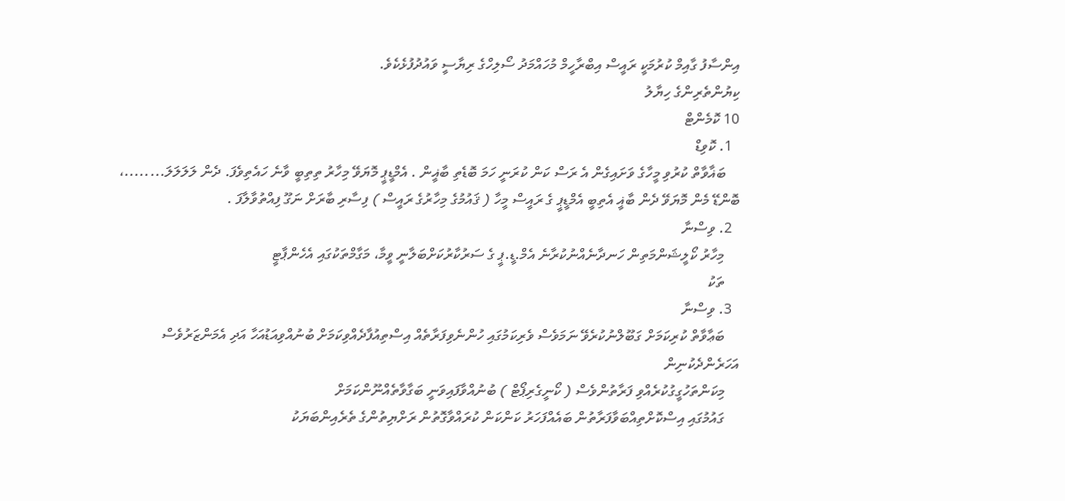އިންސާފު ގާއިމް ކުރުމަކީ ރައީސް އިބްރާހީމް މުހައްމަދު ސޯލިހްގެ ރިޔާސީ ވައުދުފުޅެކެވެ.
ކިޔުންތެރިންގެ ހިޔާލު
10 ކޮމެންޓް
  1. ކޮވިޑް
    ބަޣާވާތް ކުރުވި މީހާގެ ވަށައިގެން އެ ރަސް ކަން ކުރަނީ ހަމަ ބޮޑެތި ބާޣީން . އެމްޑީޕީ މޮޔަވޭ މިހާރު ތިތިބީ ވާނެ ހައެތިވެފަ. ދެން ލަލަލަލަ........، ބޮންޑޭ މެން މޮޔަވޭ ދެން ބާޣީ އެތިބީ އެމްޑީޕީ ގެ ރައީސް މީހާ ( ޤައުމުގެ މިހާރުގެ ރައީސް ) ފިސާރި ބާރަށް ނަގޫ ފިއްތުވާލާފަ .
  2. ވިސްނާ
    މިހާރު ކޯލީޝަންމަތިން ހަނދާނެއްނުކުރާނެ އެމް.ޑީ.ޕީ ގެ ސަރުކާރުކަށްބަލާނީ ވީމާ، މަގާމްތަކުގައި އެހެންޕާޓީ
    ތަކު
  3. ވިސްނާ
    ބަޢާވާތް ކުރިކަމަށް ގަބޫލްނުކުރެވޭ ނަމަވެސް ވެރިކަމުގައި ހުންނެވިފަރާތެއް އިސްތިއުފާދެއްވިކަމަށް ބުނުއްވިއަޑުއަހާ އަދި އެމަންޒަރުވެސް އަހަރެންދެކުނިން
    މިކަންތަހުގީގުކުރެއްވި ފަރާތުންވެސް ( ކޯނީގެރިޕޯޓް ) ބުނުއްވާފައިވަނީ ބަގާވާތެއްނޫންކަމަށް
    ގައުމުގައި އިސްކޮށްތިއްބަވާފަރާތުން ބައެއްފަހަރު ކަންކަން ކުރައްވާގޮތުން ރަށްޔިތުންގެ ތެރެއިންބަޔަކު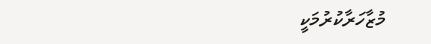މުޒާހަރާކުރުމަކީ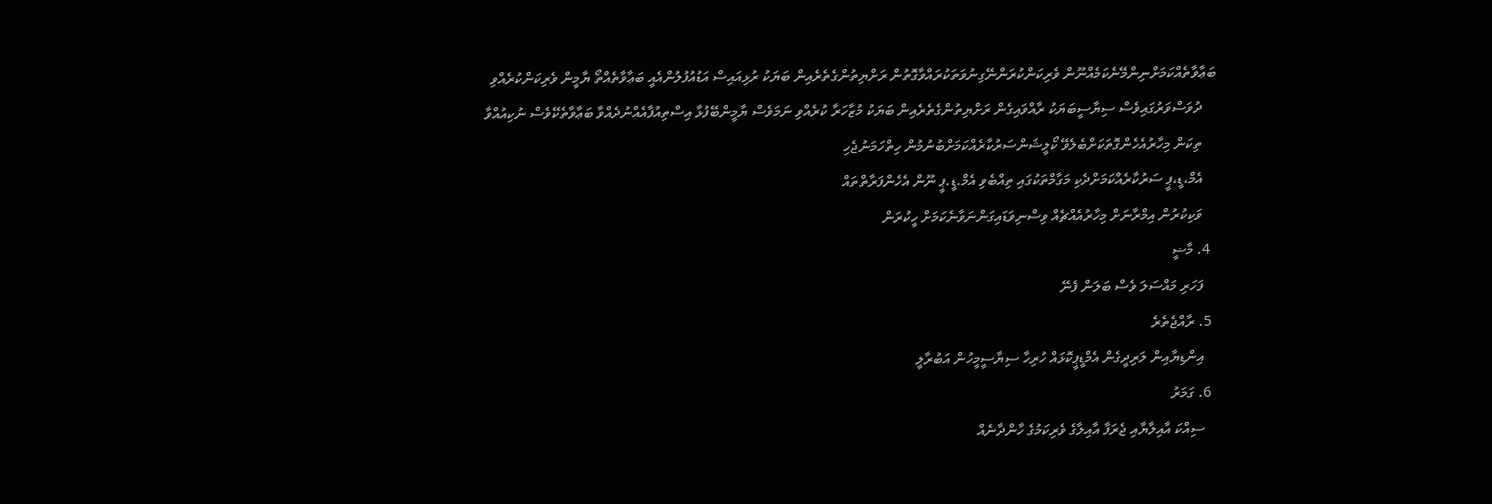ބަޢާވާތެއްކަމަށްނިންމޭނެކަމެއްނޫން ވެރިކަންކުރަންނޭގިނުވަތަކުރައްވާގޮތުން ރަށްޔިތުންގެތެރެއިން ބަޔަކު ރުޅިއައިސް އަޑުއުފުލުންއެއީ ބަޢާވާތެއްތޯ ޔާމީން ވެރިކަންކުރެއްވި
    ދުވަސްވަރުގައިވެސް ސިޔާސީބަޔަކު ރާއްވައިގެން ރަށްޔިތުންގެތެރެއިން ބަޔަކު މުޒާހަރާ ކުރެއްވި ނަމަވެސް ޔާމީންބޭފުޅާ އިސްތިއުފާއެއްނުދެއްވާ ބަޢާވާތެކޭވެސް ނުކިއުއްވާ
    ތިކަން މިހާރުއެހެންގޮތަކަށްބެލެވޭ ކޯލީޝަންސަރުކާރެއްކަމަށްބުނުމުން ހިތްހަމަނުޖެހި
    އެމް،ޑީ،ޕީ ސަރުކާރެއްކަމަށްދެކި މަގާމްތަކުގައި ތިއްބެވި އެމް.ޑީ.ޕީ ނޫން އެހެންފަރާތްތައް
    ވަކިކުރުން އިމްރާނަށް މިހާރުއެއްޗެއް ވިސްނިވަޑައިގަންނަވާނެކަމަށް ހީކުރަން
  4. މާޟީ
    ފަހަރި މައްސަލަ ވެސް ބަލަން ފެނޭ
  5. ރާއްޖެތެރެ
    އިންޑިޔާއިން ލަރިދީގެން އެމްޑީޕީކޮޅައް ހުރިހާ ސިޔާސީމީހުން އަބުރާލީ
  6. ގަމަރު
    ސިއްކަ އާއިލާޔާއި ޖެރަފާ އާއިލާގެ ވެރިކަމުގެ ހާންދާނެއް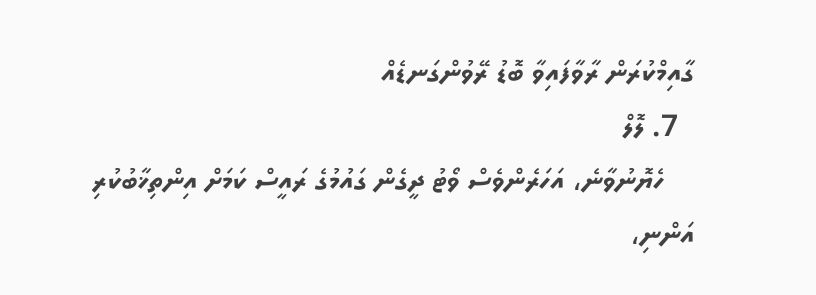ގާއިމްކުރަން ރާވާފައިވާ ބޮޑު ރޭވުންގަނޑެއް
  7. ލޮލް
    ހެޔޮނުވާނެ، އަހަރެންވެސް ވޯޓު ދީގެން ގައުމުގެ ރައީސް ކަމަށް އިންތިޚާބުކުރި އަންނި،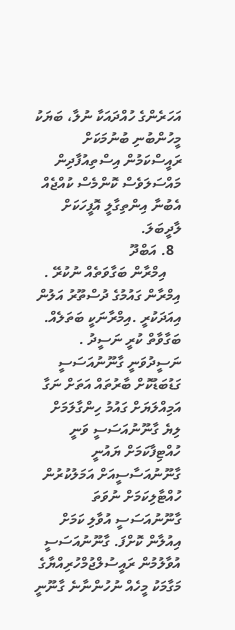އަހަރެންގެ ހުއްދައަކާ ނުލާ، ބަޔަކު މީހުންބުނި ބުނުމަކަށް ރައީސްކަމުން އިސްތިއުފާދިން މައްސަލަވެސް ކޮންމެސް ކުއްޖެއް އެބުނާ އިންތިގާލީ އޮފީހަކަށް ލާދީބަލަ.
  8. އަބްދޫ
    އިމްރާން ބަގާވަތެއް ނުކުރޭ . އިމްރާން ގައުމުގެ ދުސްތޫރު އަލުން އިއަދަކުރީ .އިމްރާނަކީ ބަތަލެއް. ބަގާވާތް ކުރީ ނަސީދު . ނަސީދުވަނީ ގާނޫނުއަސަސީ ގަޑުބަޑުކޮށް ބާރުތައް އަތަށް ނަގާ އަމިއްލަޔަށް ގައުމު ހިންގާލަމަށް ލިޔެ ގާނޫނުއަސަސީ ވަނީ ހުއްޓިފާކަމަށް ޔައުނީ ގާނޫނުއަސާސީއަށް އަމަލުކުރުން ހުއްޓާލިކަމަށް ނުވަތަ ގާނޫނުއަސަސީ އުވާލި ކަމަށް އިއުލާން ކޮށްފަ. ގާނޫނުއަސަސީ އުވާލުމުން ރައީސުލްޖުމްހުރިއްޔާގެ މަގާމަކު މީހެއް ނުހުންނާނެ ގާނޫނީ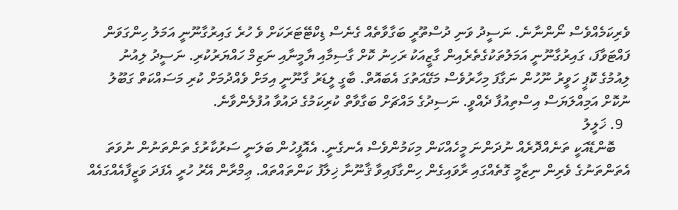ވެރިކަމެއްވެސް ނޯންނާނެ. ނަސީދު ވަނި ދުސްތޫރީ ބަގާވާތެއް ގެނެސް ޑިކްޓޭޓަރަކަށް ވެ ހުރެ ގައިރުގާނޫނީ އަމަލު ހިންގަވަން ފައްޓަވާފަ، ގައިރުގާނޫނީ އަމަލުތަކުގެތެރެއިން ގާޒީއަކު ރަހިނު ކޮށް ގާސިމާއި ޔާމީނާއި ނަޒިމް ހައްޔަރުކުރި. ނަސީދު ލިއުނު ލިއުމުގެ ކޮޕީ ހަވީރު ނޫހުން ނަގާފަ މިހާރުވެސް މަގޭއަތުގަ އެބައޮތް. ބާގީ ލީޑަރު ގާނޫނީ އިމަށް ވެއްދުމަށް ކުރި މަސައްކަތް ގަބޫލު ނުކޮށް އަމިއްލަޔަސް އިސްތިއުފާ ދެއްވީ. ނަސިދުގެ މައްޗަށް ބަގާވާތް ކުރިކަމުގެ ދައުވާ އުފުލެންވާނެ.
  9. ޚަލީލު
    ބޮންޑޭއަކީ ތަނެއްދޮރެއް ނުދަންނަ މީހެއްކަން މިކަމުންވެސް އެނގެނީ. އެއޮފީހުން ބަލަނީ ސަރުކާރުގެ ތަންތަނުން ނުވަތަ އެތަންތަނުގެ ވެރިން ނިޒާމީ ގޮތެއްގައި ރާވައިގެން ހިންގާފައިވާ ޤާނޫނާ ޚިލާފު ކަންތައްތައް. ޢިމްރާން އޭރު ހުރީ އެފަދަ ވަޒީފާއެއްގައެއް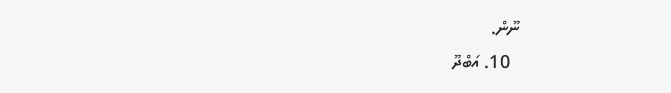ނޫން.
  10. އަބްދޫ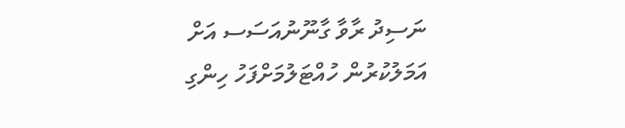ނަސިދު ރާވާ ގާނޫނުއަސަސ އަށް އަމަލުކުރުން ހުއްޓަލުމަށްފަހު ހިންގި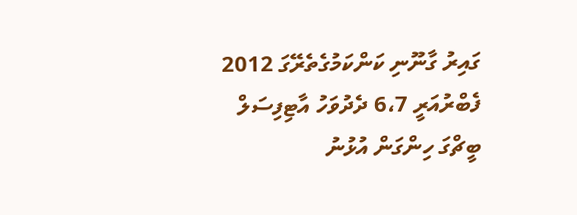ގައިރު ގާނޫނި ކަންކަމުގެތެރޭގަ 2012 ފެބްރުއަރީ 6،7 ދެދުވަހު އާޓިފިސަލް ބީޗްގަ ހިންގަން އުޅުނު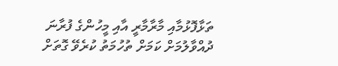ތަޅާފޮޅުމާއި މާރާމާރީ އާއި މީހުންގެ ފުރާނަ ދުއްވާލުމަށް ކަމަށް ތުހުމަތު ކުރެވޭ ގޮތަށް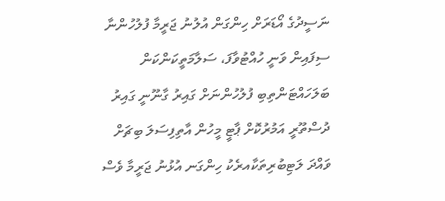ނަސީދުގެ އޯޑަރަށް ހިންގަން އުލުނު ޖަރީމާ ފުލުހުންނާ ސިފައިން ވަނީ ހުއްޓުވާފަ، ސަލާމަތީކަންކަން ބަލަހައްޓަންތިބި ފުލުހުންނަށް ގައިރު ގާނޫނީ ގައިރު ދުސްތޫރީ އަމުރުކޮށް ޕާޓީ މީހުން އާތިފިސަލަ ބިޗަށް ވައްދަ ލަޓިބުރިތަކާއރެކު ހިންގަނ އުޅުނު ޖަރީމާ ވެސް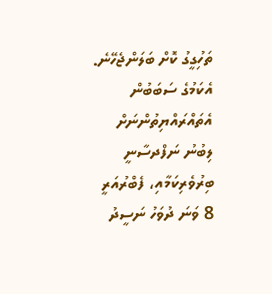ތަހުިގީގު ކޮށް ބަލަންޖެހޭނެ. އެކަމުގެ ސަބަބުން އެތައްރައްޔިތުންނަށް ލިބުނު ނަފްދސާނީ ބިރުވެރިކަމާއި، ފެބްރުއަރީ 8 ވަނަ ދުވަހު ނަސީދު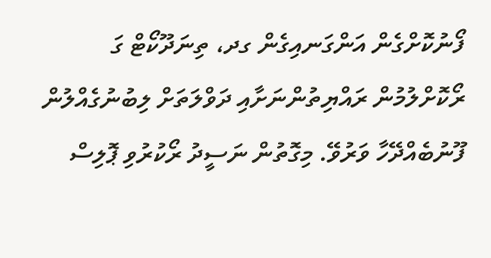ފޯނުކޮށްގެން އަންގަނއިގެން ގދ، ތިނަދޫކޯޓް ގަ ރޯކޮށްލުމުން ރައްޔިތުންނަށާއި ދަވްލަތަށް ލިބުނުގެއްލުން ފޫނުބެއްދޭހާ ވަރުވޭ. މިގޮތުން ނަސީދު ރޯކުރުވި ޕޮލިސް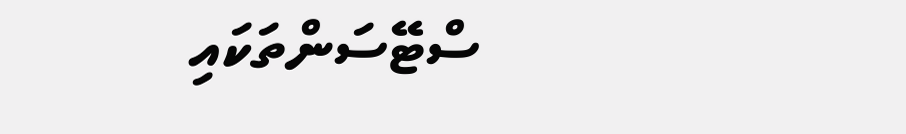ސްޓޭސަންތަކައި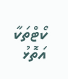ކޯޓްތަކާ އަތޮޅު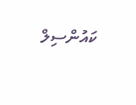ކައުންސިލް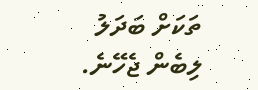ތަކަށް ބަދަލު ލިބެން ޖެހޭނެ.